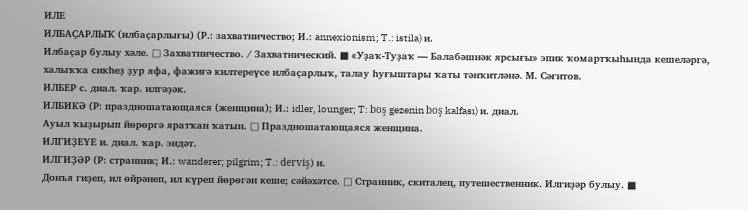ИЛЕ
ИЛБАҪАРЛЫҠ (илбаҫарлығы) (Р.: захватничество; И.: annexionism; T.: istila) и.
Илбаҫар булыу хәле. □ Захватничество. / Захватнический. ■ «Уҙаҡ-Туҙаҡ — Балабәшнәк ярсығы» эпик ҡомартҡыһында кешеләргә, халыҡҡа сикһеҙ ҙур яфа, фажиғә килтереүсе илбаҫарлыҡ, талау һуғыштары ҡаты тәнҡитләнә. М. Сәғитов.
ИЛБЕР с. диал. ҡар. илгәҙәк.
ИЛБИКӘ (Р: праздношатающаяся (женщина); И.: idler, lounger; T: boş gezenin boş kalfası) и. диал.
Ауыл ҡыҙырып йөрөргә яратҡан ҡатын. □ Праздношатающаяся женщина.
ИЛГИҘЕҮЕ и. диал. ҡар. эндәт.
ИЛГИҘӘР (Р: странник; И.: wanderer; pilgrim; T.: derviş) и.
Донъя гиҙеп, ил өйрәнеп, ил күреп йөрөгән кеше; сәйәхәтсе. □ Странник, скиталец, путешественник. Илгиҙәр булыу. ■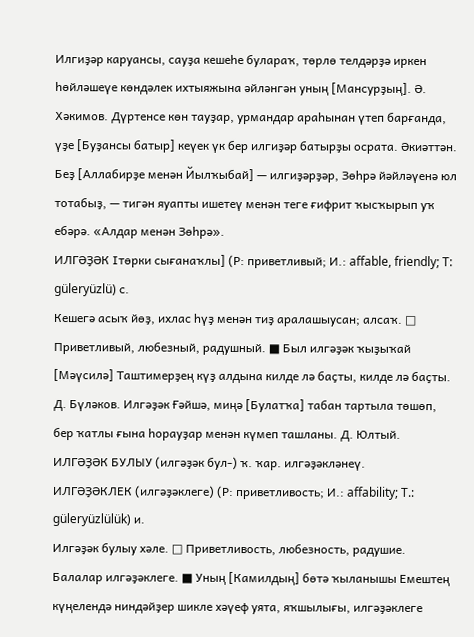Илгиҙәр каруансы, сауҙа кешеһе булараҡ, төрлө телдәрҙә иркен һөйләшеүе көндәлек ихтыяжына әйләнгән уның [Мансурҙың]. Ә. Хәкимов. Дүртенсе көн тауҙар, урмандар араһынан үтеп барғанда, үҙе [Буҙансы батыр] кеүек үк бер илгиҙәр батырҙы осрата. Әкиәттән. Беҙ [Аллабирҙе менән Йылҡыбай] — илгиҙәрҙәр, Зөһрә йәйләүенә юл тотабыҙ, — тигән яуапты ишетеү менән теге ғифрит ҡысҡырып уҡ ебәрә. «Алдар менән Зөһрә».
ИЛГӘҘӘК Iтөрки сығанаҡлы] (Р: приветливый; И.: affable, friendly; T: güleryüzlü) с.
Кешегә асыҡ йөҙ, ихлас һүҙ менән тиҙ аралашыусан; алсаҡ. □ Приветливый, любезный, радушный. ■ Был илгәҙәк ҡыҙыҡай [Мәүсилә] Таштимерҙең күҙ алдына килде лә баҫты, килде лә баҫты. Д. Бүләков. Илгәҙәк Ғәйшә, миңә [Булатҡа] табан тартыла төшөп, бер ҡатлы ғына һорауҙар менән күмеп ташланы. Д. Юлтый.
ИЛГӘҘӘК БУЛЫУ (илгәҙәк бул-) ҡ. ҡар. илгәҙәкләнеү.
ИЛГӘҘӘКЛЕК (илгәҙәклеге) (Р: приветливость; И.: affability; T.: güleryüzlülük) и.
Илгәҙәк булыу хәле. □ Приветливость, любезность, радушие. Балалар илгәҙәклеге. ■ Уның [Камилдың] бөтә ҡыланышы Емештең күңелендә ниндәйҙер шикле хәүеф уята, яҡшылығы, илгәҙәклеге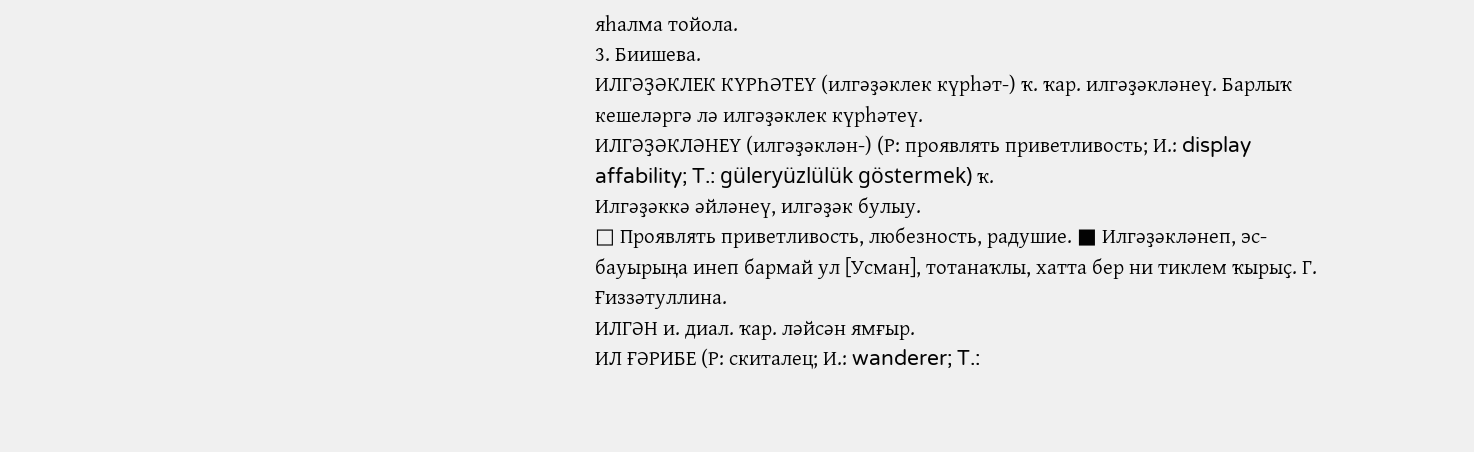яһалма тойола.
3. Биишева.
ИЛГӘҘӘКЛЕК КҮРҺӘТЕҮ (илгәҙәклек күрһәт-) ҡ. ҡар. илгәҙәкләнеү. Барлыҡ кешеләргә лә илгәҙәклек күрһәтеү.
ИЛГӘҘӘКЛӘНЕҮ (илгәҙәклән-) (Р: проявлять приветливость; И.: display affability; T.: güleryüzlülük göstermek) ҡ.
Илгәҙәккә әйләнеү, илгәҙәк булыу.
□ Проявлять приветливость, любезность, радушие. ■ Илгәҙәкләнеп, эс-бауырыңа инеп бармай ул [Усман], тотанаҡлы, хатта бер ни тиклем ҡырыҫ. Г. Ғиззәтуллина.
ИЛГӘН и. диал. ҡар. ләйсән ямғыр.
ИЛ ҒӘРИБЕ (Р: скиталец; И.: wanderer; T.: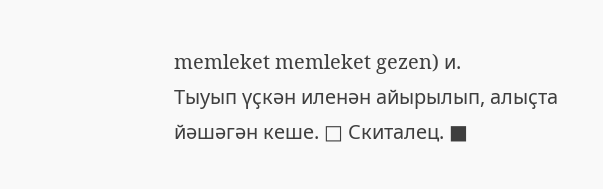memleket memleket gezen) и.
Тыуып үҫкән иленән айырылып, алыҫта йәшәгән кеше. □ Скиталец. ■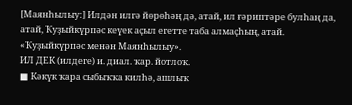[Маянһылыу:] Илдән илгә йөрөһәң дә, атай, ил ғәриптәре булһаң да, атай, Ҡуҙыйкүрпәс кеүек аҫыл егетте таба алмаҫһың, атай. «Ҡуҙыйкүрпәс менән Маянһылыу».
ИЛ ДЕК (илдеге) и. диал. ҡар. йотлоҡ.
■ Кәкүк ҡара сыбыҡҡа килһә, ашлыҡ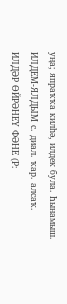уңа; япраҡҡа килһә, илдек була. Һынамыш.
ИЛДЕМ-ЯЛДЫМ с. диал. ҡар. алсаҡ.
ИЛДӘР ӨЙРӘНЕҮ ФӘНЕ (Р: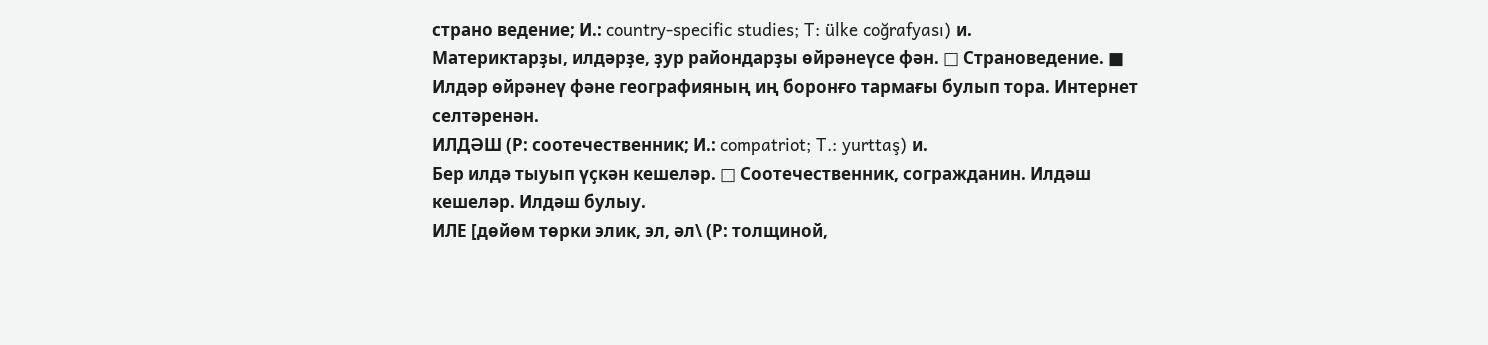страно ведение; И.: country-specific studies; T: ülke coğrafyası) и.
Материктарҙы, илдәрҙе, ҙур райондарҙы өйрәнеүсе фән. □ Страноведение. ■ Илдәр өйрәнеү фәне географияның иң боронғо тармағы булып тора. Интернет селтәренән.
ИЛДӘШ (Р: соотечественник; И.: compatriot; T.: yurttaş) и.
Бер илдә тыуып үҫкән кешеләр. □ Соотечественник, согражданин. Илдәш кешеләр. Илдәш булыу.
ИЛЕ [дөйөм төрки элик, эл, әл\ (Р: толщиной,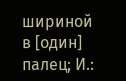шириной в [один] палец; И.: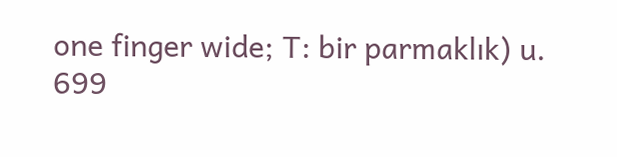one finger wide; T: bir parmaklık) u.
699